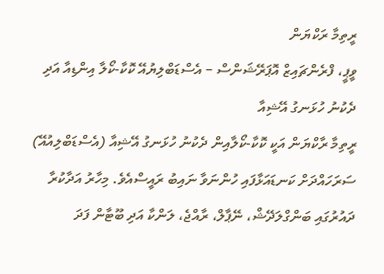ރީތިމާ ރަކްޔަން
ވީޕީ، ފްރެންޗައިޒް އޮޕަރޭޝަންސް – އެސްޑަބްލިޔުއޭ ކޮކާ-ކޯލާ އިންޑިއާ އަދި ދެކުނު ހުޅަނގު އޭޝިއާ
ރީތިމާ ރާކްޔަން އަކީ ކޮކާ-ކޯލާއިން ދެކުނު ހުޅަނގު އޭޝިއާ (އެސްޑަބްލިއުއޭ) ސަރަހައްދަށް ކަނޑައަޅާފައި ހުންނަވާ ނައިބު ރައީސްއެވެ. މިހާރު އަދާކުރާ ދައުރުގައި ބަންގްލަދޭޝް، ނޭޕާލް، ރާއްޖެ، ލަންކާ އަދި ބޫޓާން ފަދަ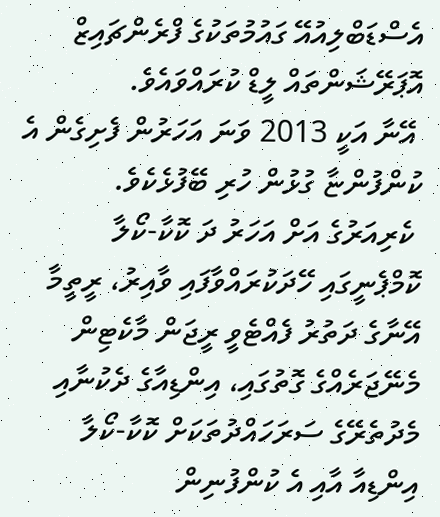އެސްޑަބްލިއުއޭ ގައުމުތަކުގެ ފްރެންޗައިޒް އޮޕަރޭޝަންތައް ލީޑް ކުރައްވައެވެ.
 އޭނާ އަކީ 2013 ވަނަ އަހަރުން ފެށިގެން އެ ކުންފުންޏާ ގުޅުން ހުރި ބޭފުޅެކެވެ.
 ކެރިއަރުގެ އަށް އަހަރު ދަ ކޮކާ-ކޯލާ ކޮމްޕެނީގައި ހޭދަކުރައްވާފައި ވާއިރު، ރީތީމާ އޭނާގެ ދަތުރު ފެއްޓެވީ ރީޖަން މާކެޓިން މެނޭޖަރެއްގެ ގޮތުގައި، އިންޑިއާގެ ދެކުނާއި މެދުތެރޭގެ ސަރަހައްދުތަކަށް ކޮކާ-ކޯލާ އިންޑިއާ އާއި އެ ކުންފުނިން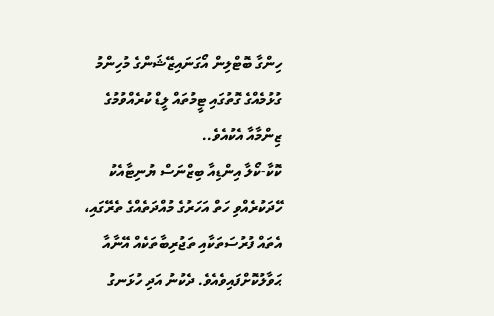ހިންގާ ބޮޓްލިން އޯގަނައިޒޭޝަންގެ މުހިންމު ގުޅުމެއްގެ ގޮތުގައި ޓީމުތައް ލީޑް ކުރެއްވުމުގެ ޒިންމާއާ އެކުއެވެ..
ކޮކާ-ކޯލާ އިންޑިއާ ބިޒްނަސް ޔުނިޓާއެކު ހޭދަކުރެއްވި ހަތް އަހަރުގެ މުއްދަތެއްގެ ތެރޭގައި، އެތައް ފުރުސަތަކާއި ތަޖުރިބާތަކެއް އޭނާއާ ޙަވާލުކޮށްފައިވެއެވެ. ދެކުނު އަދި ހުޅަނގު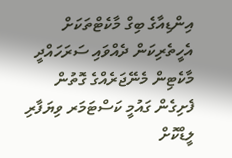އިންޑިއާގެ ބިގް މާކެޓްތަކަށް އެހީތެރިކަން ދެއްވައި ސަރަހައްދީ މާކެޓިން މެނޭޖަރެއްގެ ގޮތުން ފެށިގެން ގައުމީ ކަސްޓަމަރ ވިޔަފާރި ލީޑްކޮށް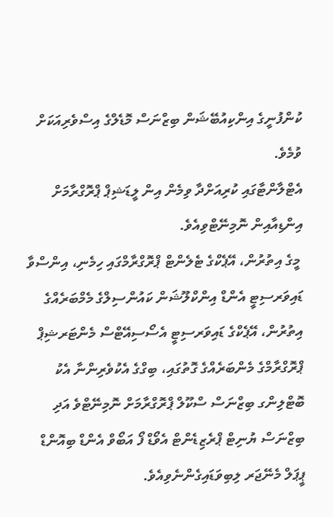ކުންފުނީގެ އިންކިއުބޭޝަން ބިޒްނަސް މޮޑެލްގެ އިސްވެރިއަކަށް ވުމެވެ.
އެޓްލާންޓާގައި ކުރިއަށްދާ ވިމެން އިން ލީޑަޝިޕް ޕްރޮގްރާމަށް އިންޑިއާއިން ނޮމިނޭޓްވިއެވެ.
 މީގެ އިތުރުން، އޭޕެކްގެ ޓެލެންޓް ޕްރޮގްރާމްގައި ހިމެނި، އިންސްވާ ޑައިވަރސިޓީ އެންޑް އިންކްލޫޝަން ކައުންސިލްގެ މެމްބަރެއްގެ އިތުރުން، އޭޕެކްގެ ޑައިވަރސިޓީ އެސޯސިއޭޓްސް މެންޓަރޝިޕް ޕްރޮގްރާމްގެ މެންބަރެއްގެ ގޮތުގައި، ބިގްގެ އެކުވެރިންނާ އެކު ބޮޓްލިންގ ބިޒްނަސް ސްކޫލް ޕްރޮގްރާމަށް ނޮމިނޭޓްވެ އަދި ބިޒްނަސް ޔުނިޓް ޕްރެޒިޑެންޓް އެވޯޑް ފޯ އަބޯވް އެންޑް ބިއޮންޑް ޕީޕަލް މެނޭޖަރ ލިބިވަޑައިގެންނެވިއެވެ.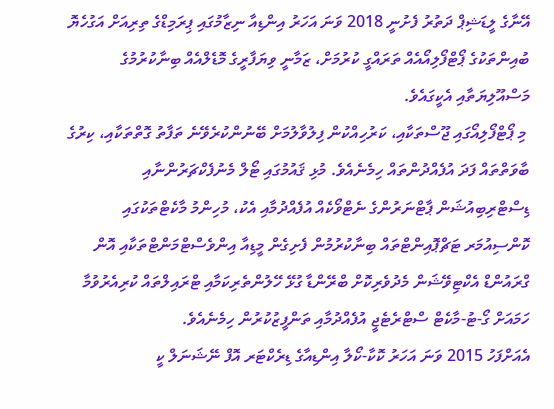އޭނާގެ ލީޑަޝިޕް ދަތުރު ފެށުނީ 2018 ވަނަ އަހަރު އިންޑިއާ ނިޒާމުގައި ޕިރަމިޑްގެ ތިރިއަށް އަގުހެޔޮ ބުއިންތަކުގެ ޕޯޓްފޯލިއޯއެއް ތަރައްގީ ކުރުމަށް، ޒަމާނީ ވިޔަފާރީގެ މޮޑެލްއެއް ބިނާކުރުމުގެ މަސްއޫލިޔަތާއި އެކީގައެވެ.
 މި ޕޯޓްފޯލިއޯގައި ޖޫސްތަކާއި، ކަރުހިއްކުން ފިލުވާލުމަށް ބޭނުންކުރެވޭނެ ތަފާތު ގޮތްތަކާއި، ކިރުގެ ބާވަތްތައް ފަދަ އުފެއްދުންތައް ހިމެނެއެވެ. މުޅި ޤައުމުގައި ޓޯލް މެނުފެކްޗަރުންނާއި ޑިސްޓްރިބިއުޝަން ޕާޓްނަރުންގެ ނެޓްވޯކެއް އުފެއްދުމާއި އެކު، މުހިންމު މާކެޓްތަކުގައި ކޮންސިއުމަރ ޓަޗްޕޮއިންޓްތައް ބިނާކުރުމުން ފެށިގެން މީޑިއާ އިންވެސްޓްމަންޓްތަކާއި އޮން ގްރައުންޑް އެކްޓިވޭޝަން މެދުވެރިކޮށް ބްރޭންޑާ ގުޅޭ ހޭލުންތެރިކަމާއި ޓްރައިލްތައް ކުރިއެރުވުމާ ހަމައަށް ގޯ-ޓު-މާކެޓް ސްޓްރެޓެޖީ އުފެއްދުމާއި ތަންފީޒުކުރުން ހިމެނެއެވެ.
އެއަށްފަހު 2015 ވަނަ އަހަރު ކޮކާ-ކޯލާ އިންޑިއާގެ ޑިރެކްޓަރ އޮފް ނޭޝަނަލް ކީ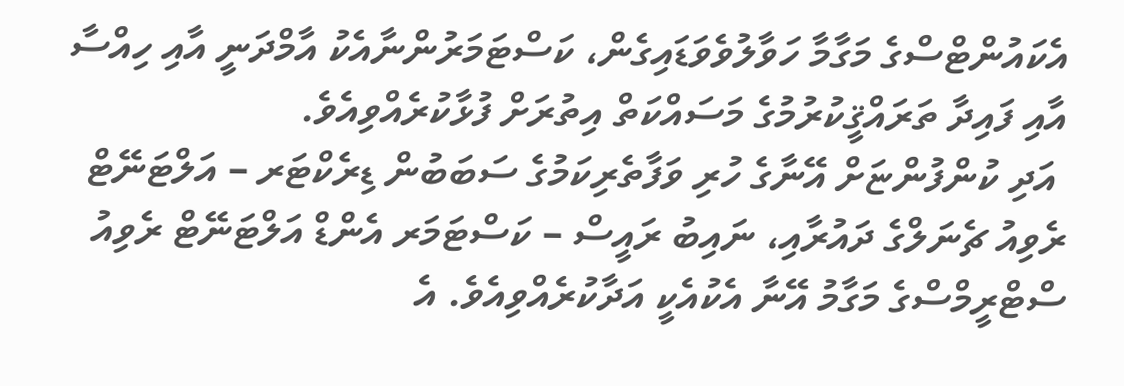އެކައުންޓްސްގެ މަގާމާ ހަވާލުވެވަޑައިގެން، ކަސްޓަމަރުންނާއެކު އާމްދަނީ އާއި ހިއްސާ އާއި ފައިދާ ތަރައްޤީކުރުމުގެ މަސައްކަތް އިތުރަށް ފުޅާކުރެއްވިއެވެ.
 އަދި ކުންފުންޏަށް އޭނާގެ ހުރި ވަފާތެރިކަމުގެ ސަބަބުން ޑިރެކްޓަރ – އަލްޓަނޭޓް ރެވިއު ޗެނަލްގެ ދައުރާއި، ނައިބު ރައީސް – ކަސްޓަމަރ އެންޑް އަލްޓަނޭޓް ރެވިއު ސްޓްރީމްސްގެ މަގާމު އޭނާ އެކުއެކީ އަދާކުރެއްވިއެވެ. އެ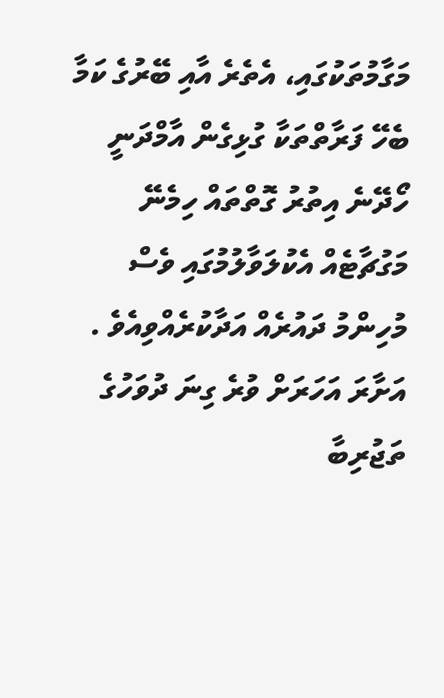މަގާމުތަކުގައި، އެތެރެ އާއި ބޭރުގެ ކަމާ ބެހޭ ފަރާތްތަކާ ގުޅިގެން އާމްދަނީ ހޯދޭނެ އިތުރު ގޮތްތައް ހިމެނޭ މަގުޗާޓެއް އެކުލަވާލުމުގައި ވެސް މުހިންމު ދައުރެއް އަދާކުރެއްވިއެވެ .
އަށާރަ އަހަރަށް ވުރެ ގިނަ ދުވަހުގެ ތަޖުރިބާ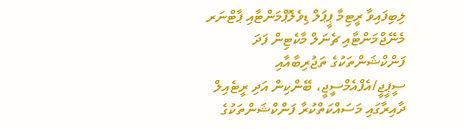ލިބިފައިވާ ރީޓިމާ ޕީޕަލް ޑިވެލޮޕްމަންޓާއި ޕާޓްނަރ މެނޭޖްމަންޓާއި ޗެނަލް މާކެޓިން ފަދަ ފަންކްޝަންތަކުގެ ތަޖުރިބާއާއި ސީޕީޖީ/އެފްއެމްސީޖީ، ބޭންކިން އަދި ރީޓެއިލް ދާއިރާގައި މަސައްކަތްކުރާ ފަންކްޝަންތަކުގެ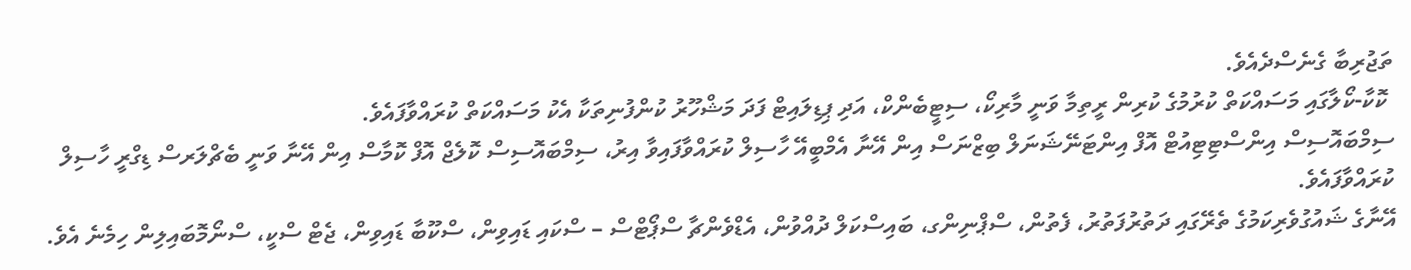ތަޖުރިބާ ގެނެސްދެއެވެ.
 ކޮކާ-ކޯލާގައި މަސައްކަތް ކުރުމުގެ ކުރިން ރީތިމާ ވަނީ މާރިކޯ، ސިޓީބެންކް، އަދި ޕިޑިލައިޓް ފަދަ މަޝްހޫރު ކުންފުނިތަކާ އެކު މަސައްކަތް ކުރައްވާފައެވެ.
ސިމްބައޮސިސް އިންސްޓިޓިއުޓް އޮފް އިންޓަނޭޝަނަލް ބިޒްނަސް އިން އޭނާ އެމްބީއޭ ހާސިލް ކުރައްވާފައިވާ އިރު، ސިމްބައޮސިސް ކޮލެޖް އޮފް ކޮމާސް އިން އޭނާ ވަނީ ބެޗްލަރސް ޑިގްރީ ހާސިލް ކުރައްވާފައެވެ.
އޭނާގެ ޝައުގުވެރިކަމުގެ ތެރޭގައި ދަތުރުފަތުރު، ފެތުން، ސްޕްނިންގ، ބައިސްކަލް ދުއްވުން، އެޑްވެންޗާ ސްޕޯޓްސް – ސްކައި ޑައިވިން، ސްކޫބާ ޑައިވިން، ޖެޓް ސްކީ، ސްނޯމޮބައިލިން ހިމެނެ އެވެ.